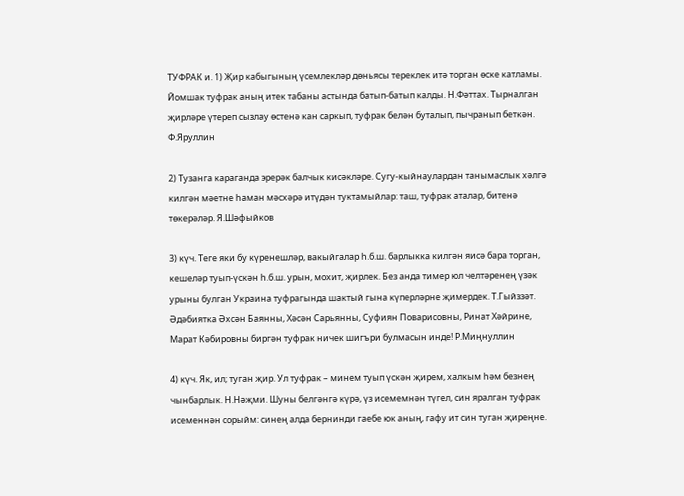ТУФРАК и. 1) Җир кабыгының үсемлекләр дөньясы тереклек итә торган өске катламы. Йомшак туфрак аның итек табаны астында батып-батып калды. Н.Фәттах. Тырналган җирләре үтереп сызлау өстенә кан саркып, туфрак белән буталып, пычранып беткән. Ф.Яруллин

2) Тузанга караганда эрерәк балчык кисәкләре. Сугу-кыйнаулардан танымаслык хәлгә килгән мәетне һаман мәсхәрә итүдән туктамыйлар: таш, туфрак аталар, битенә төкерәләр. Я.Шәфыйков

3) күч. Теге яки бу күренешләр, вакыйгалар һ.б.ш. барлыкка килгән яисә бара торган, кешеләр туып-үскән һ.б.ш. урын, мохит, җирлек. Без анда тимер юл челтәренең үзәк урыны булган Украина туфрагында шактый гына күперләрне җимердек. Т.Гыйззәт. Әдәбиятка Әхсән Баянны, Хәсән Сарьянны, Суфиян Поварисовны, Ринат Хәйрине, Марат Кәбировны биргән туфрак ничек шигъри булмасын инде! Р.Миңнуллин

4) күч. Як, ил; туган җир. Ул туфрак – минем туып үскән җирем, халкым һәм безнең чынбарлык. Н.Нәҗми. Шуны белгәнгә күрә, үз исемемнән түгел, син яралган туфрак исеменнән сорыйм: синең алда бернинди гаебе юк аның, гафу ит син туган җиреңне.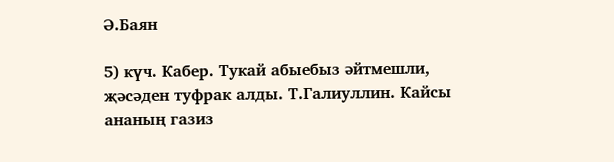Ә.Баян

5) күч. Кабер. Тукай абыебыз әйтмешли, җәсәден туфрак алды. Т.Галиуллин. Кайсы ананың газиз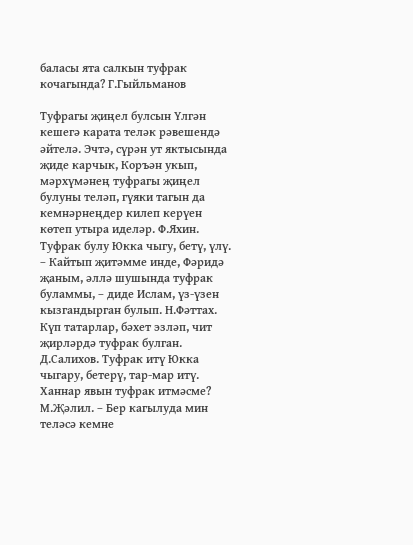баласы ята салкын туфрак кочагында? Г.Гыйльманов

Туфрагы җиңел булсын Үлгән кешегә карата теләк рәвешендә әйтелә. Эчтә, сүрән ут яктысында җиде карчык, Коръән укып, мәрхүмәнең туфрагы җиңел булуны теләп, гүяки тагын да кемнәрнеңдер килеп керүен көтеп утыра иделәр. Ф.Яхин. Туфрак булу Юкка чыгу, бетү, үлү. – Кайтып җитәмме инде, Фәридә җаным, әллә шушында туфрак буламмы, – диде Ислам, үз-үзен кызгандырган булып. Н.Фәттах. Күп татарлар, бәхет эзләп, чит җирләрдә туфрак булган. Д.Салихов. Туфрак итү Юкка чыгару, бетерү, тар-мар итү. Ханнар явын туфрак итмәсме? М.Җәлил. – Бер кагылуда мин теләсә кемне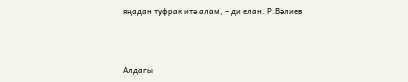яңадан туфрак итә алам, – ди елан. Р.Вәлиев



Алдагы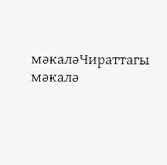мәкаләЧираттагы мәкалә